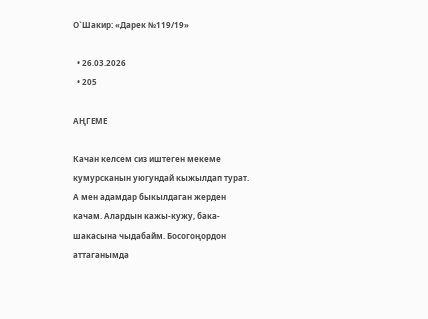О`Шакир: «Дарек №119/19»

  • 26.03.2026
  • 205

АҢГЕМЕ

Качан келсем сиз иштеген мекеме кумурсканын уюгундай кыжылдап турат. А мен адамдар быкылдаган жерден качам. Алардын кажы-кужу, бака-шакасына чыдабайм. Босогоңордон аттаганымда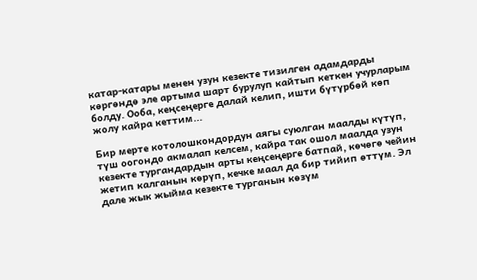катар-катары менен узун кезекте тизилген адамдарды көргөндө эле артыма шарт бурулуп кайтып кеткен учурларым болду. Ооба, кеңсеңерге далай келип, ишти бүтүрбөй көп жолу кайра кеттим...

Бир мерте котолошкондордун аягы суюлган маалды күтүп, түш оогондо акмалап келсем, кайра так ошол маалда узун кезекте тургандардын арты кеңсеңерге батпай, көчөгө чейин жетип калганын көрүп, кечке маал да бир тийип өттүм. Эл дале жык жыйма кезекте турганын көзүм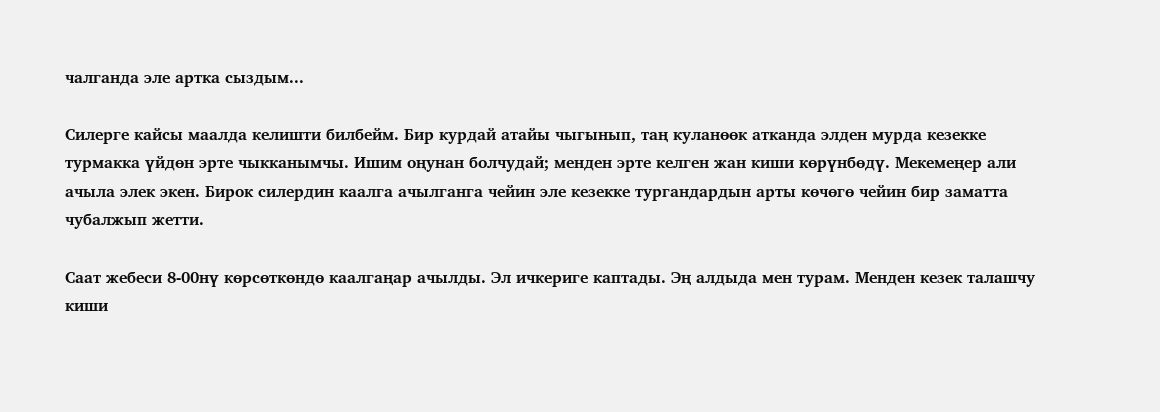чалганда эле артка сыздым...

Силерге кайсы маалда келишти билбейм. Бир курдай атайы чыгынып, таң куланөөк атканда элден мурда кезекке турмакка үйдөн эрте чыкканымчы. Ишим оңунан болчудай; менден эрте келген жан киши көрүнбөдү. Мекемеңер али ачыла элек экен. Бирок силердин каалга ачылганга чейин эле кезекке тургандардын арты көчөгө чейин бир заматта чубалжып жетти.

Саат жебеси 8-00нү көрсөткөндө каалгаңар ачылды. Эл ичкериге каптады. Эң алдыда мен турам. Менден кезек талашчу киши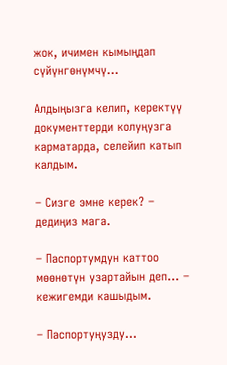жок, ичимен кымыңдап сүйүнгөнүмчү...

Алдыңызга келип, керектүү документтерди колуңузга карматарда, селейип катып калдым.

– Сизге эмне керек? – дедиңиз мага.

– Паспортумдун каттоо мөөнөтүн узартайын деп... – кежигемди кашыдым.

– Паспортуңузду...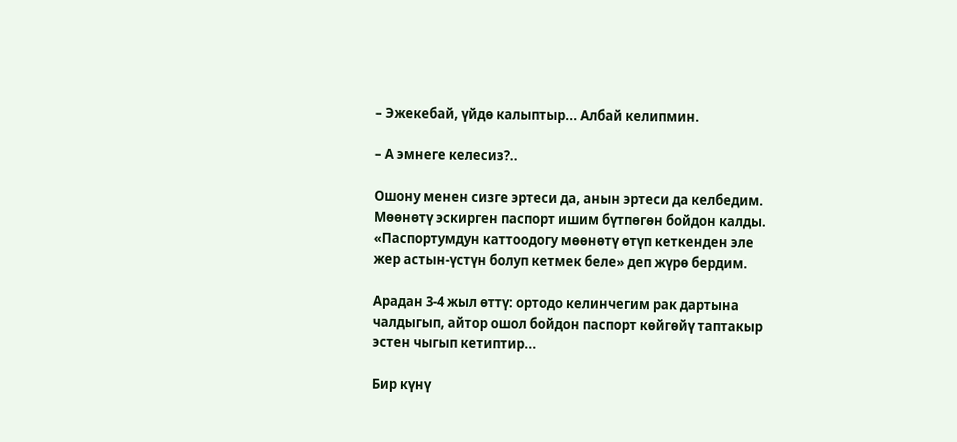– Эжекебай, үйдө калыптыр... Албай келипмин.

– А эмнеге келесиз?..

Ошону менен сизге эртеси да, анын эртеси да келбедим. Мөөнөтү эскирген паспорт ишим бүтпөгөн бойдон калды. «Паспортумдун каттоодогу мөөнөтү өтүп кеткенден эле жер астын-үстүн болуп кетмек беле» деп жүрө бердим.

Арадан 3-4 жыл өттү: ортодо келинчегим рак дартына чалдыгып, айтор ошол бойдон паспорт көйгөйү таптакыр эстен чыгып кетиптир...

Бир күнү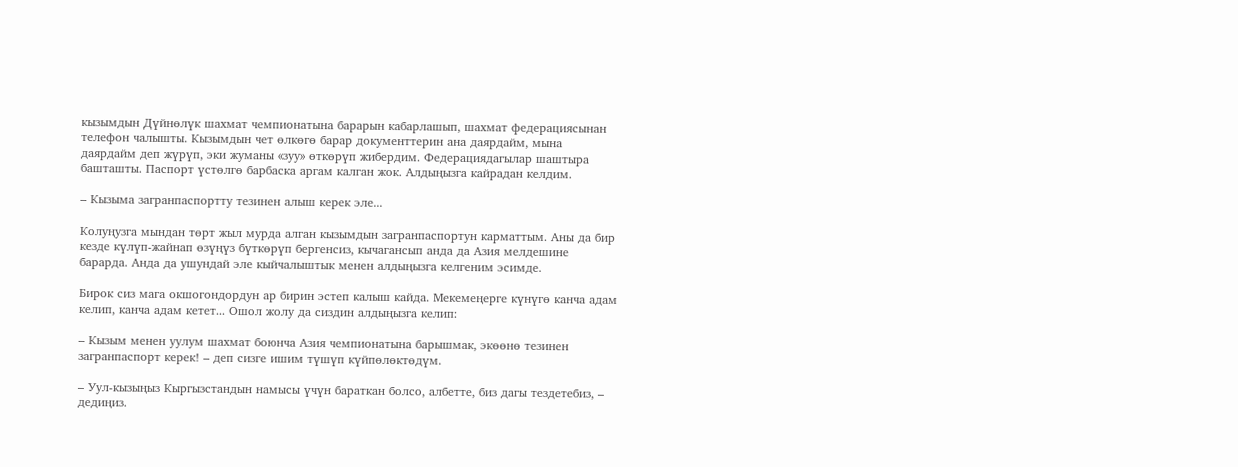кызымдын Дүйнөлүк шахмат чемпионатына барарын кабарлашып, шахмат федерациясынан телефон чалышты. Кызымдын чет өлкөгө барар документтерин ана даярдайм, мына даярдайм деп жүрүп, эки жуманы «зуу» өткөрүп жибердим. Федерациядагылар шаштыра башташты. Паспорт үстөлгө барбаска аргам калган жок. Алдыңызга кайрадан келдим.

– Кызыма загранпаспортту тезинен алыш керек эле...

Колуңузга мындан төрт жыл мурда алган кызымдын загранпаспортун карматтым. Аны да бир кезде күлүп-жайнап өзүңүз бүткөрүп бергенсиз, кычагансып анда да Азия мелдешине барарда. Анда да ушундай эле кыйчалыштык менен алдыңызга келгеним эсимде.

Бирок сиз мага окшогондордун ар бирин эстеп калыш кайда. Мекемеңерге күнүгө канча адам келип, канча адам кетет... Ошол жолу да сиздин алдыңызга келип:

– Кызым менен уулум шахмат боюнча Азия чемпионатына барышмак, экөөнө тезинен загранпаспорт керек! – деп сизге ишим түшүп күйпөлөктөдүм.

– Уул-кызыңыз Кыргызстандын намысы үчүн бараткан болсо, албетте, биз дагы тездетебиз, – дедиңиз.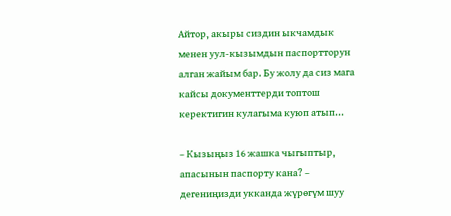Айтор, акыры сиздин ыкчамдык менен уул-кызымдын паспортторун алган жайым бар. Бу жолу да сиз мага кайсы документтерди топтош керектигин кулагыма куюп атып...

– Кызыңыз 16 жашка чыгыптыр, апасынын паспорту кана? – дегениңизди укканда жүрөгүм шуу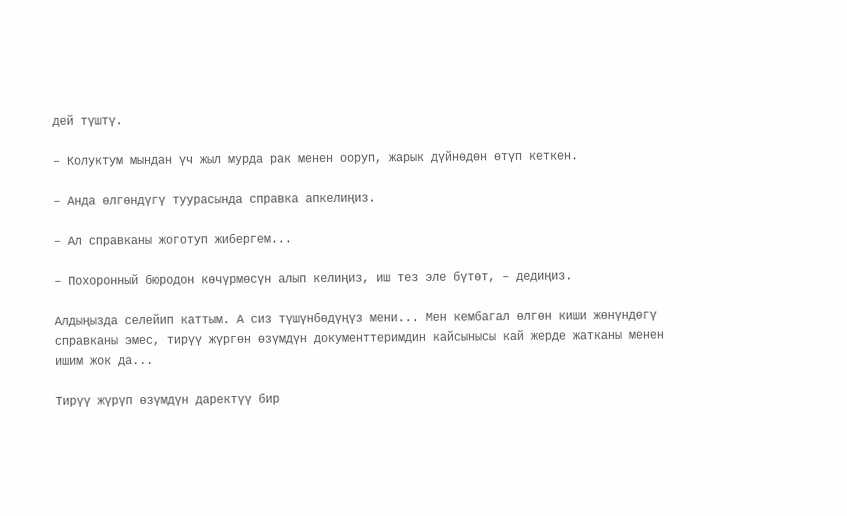дей түштү.

– Колуктум мындан үч жыл мурда рак менен ооруп, жарык дүйнөдөн өтүп кеткен.

– Анда өлгөндүгү туурасында справка апкелиңиз.

– Ал справканы жоготуп жибергем...

– Похоронный бюродон көчүрмөсүн алып келиңиз, иш тез эле бүтөт, – дедиңиз.

Алдыңызда селейип каттым. А сиз түшүнбөдүңүз мени... Мен кембагал өлгөн киши жөнүндөгү справканы эмес, тирүү жүргөн өзүмдүн документтеримдин кайсынысы кай жерде жатканы менен ишим жок да...

Тирүү жүрүп өзүмдүн даректүү бир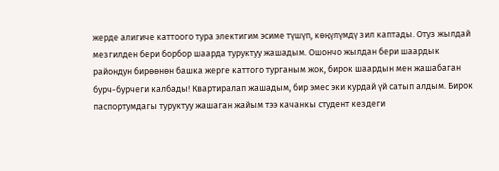жерде алигиче каттоого тура электигим эсиме түшүп, көңүлүмдү зил каптады. Отуз жылдай мезгилден бери борбор шаарда туруктуу жашадым. Ошончо жылдан бери шаардык райондун бирөөнөн башка жерге каттого турганым жок, бирок шаардын мен жашабаган бурч-бурчеги калбады! Квартиралап жашадым, бир эмес эки курдай үй сатып алдым. Бирок паспортумдагы туруктуу жашаган жайым тээ качанкы студент кездеги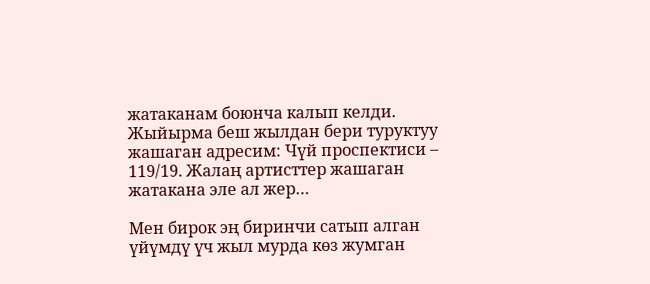жатаканам боюнча калып келди. Жыйырма беш жылдан бери туруктуу жашаган адресим: Чүй проспектиси – 119/19. Жалаң артисттер жашаган жатакана эле ал жер…

Мен бирок эң биринчи сатып алган үйүмдү үч жыл мурда көз жумган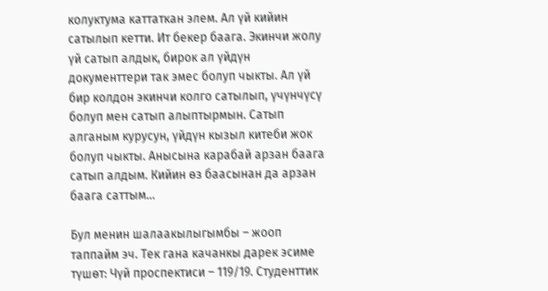колуктума каттаткан элем. Ал үй кийин сатылып кетти. Ит бекер баага. Экинчи жолу үй сатып алдык, бирок ал үйдүн документтери так эмес болуп чыкты. Ал үй бир колдон экинчи колго сатылып, үчүнчүсү болуп мен сатып алыптырмын. Сатып алганым курусун, үйдүн кызыл китеби жок болуп чыкты. Анысына карабай арзан баага сатып алдым. Кийин өз баасынан да арзан баага саттым…

Бул менин шалаакылыгымбы – жооп таппайм эч. Тек гана качанкы дарек эсиме түшөт: Чүй проспектиси – 119/19. Студенттик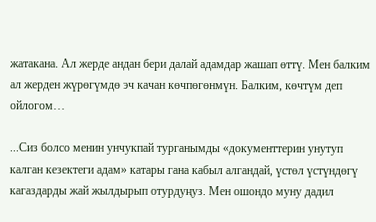жатакана. Ал жерде андан бери далай адамдар жашап өттү. Мен балким ал жерден жүрөгүмдө эч качан көчпөгөнмүн. Балким, көчтүм деп ойлогом…

...Сиз болсо менин унчукпай турганымды «документтерин унутуп калган кезектеги адам» катары гана кабыл алгандай, үстөл үстүндөгү кагаздарды жай жылдырып отурдуңуз. Мен ошондо муну дадил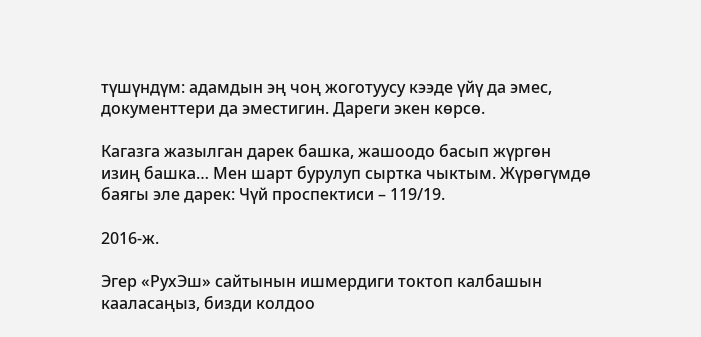түшүндүм: адамдын эң чоң жоготуусу кээде үйү да эмес, документтери да эместигин. Дареги экен көрсө.

Кагазга жазылган дарек башка, жашоодо басып жүргөн изиң башка… Мен шарт бурулуп сыртка чыктым. Жүрөгүмдө баягы эле дарек: Чүй проспектиси – 119/19.

2016-ж.

Эгер «РухЭш» сайтынын ишмердиги токтоп калбашын кааласаңыз, бизди колдоо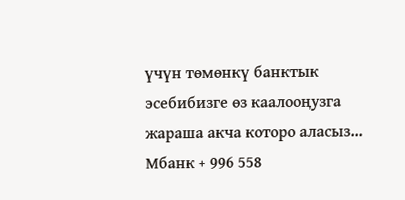үчүн төмөнкү банктык эсебибизге өз каалооңузга жараша акча которо аласыз... Мбанк + 996 558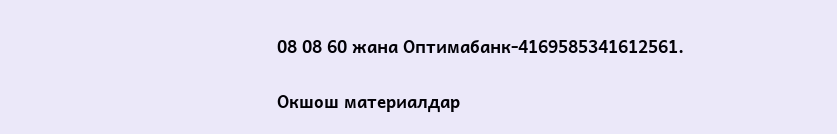08 08 60 жана Оптимабанк-4169585341612561.

Окшош материалдар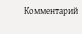Комментарий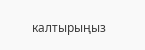калтырыңыз